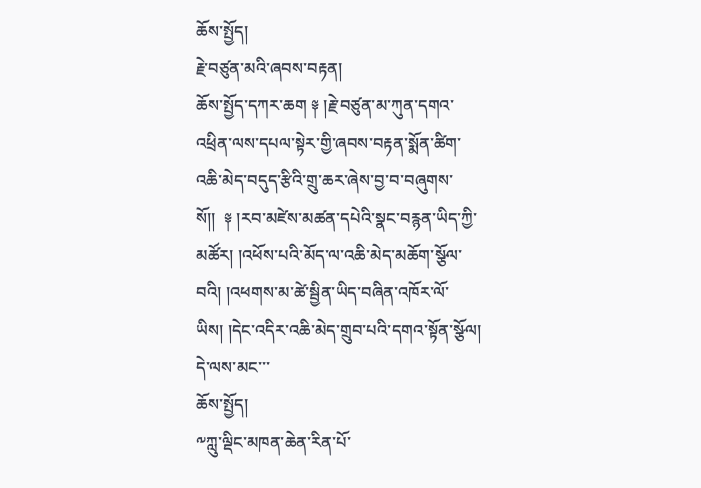ཆོས་སྤྱོད།
རྗེ་བཙུན་མའི་ཞབས་བརྟན།
ཆོས་སྤྱོད་དཀར་ཆག ༈ །རྗེ་བཙུན་མ་ཀུན་དགའ་འཕྲིན་ལས་དཔལ་སྟེར་གྱི་ཞབས་བརྟན་སྨོན་ཚིག་འཆི་མེད་བདུད་རྩིའི་གྲུ་ཆར་ཞེས་བྱ་བ་བཞུགས་སོ།།  ༈ །རབ་མཛེས་མཚན་དཔེའི་སྣང་བརྙན་ཡིད་ཀྱི་མཚོར། །འཕོས་པའི་མོད་ལ་འཆི་མེད་མཆོག་སྩོལ་བའི། །འཕགས་མ་ཚེ་སྦྱིན་ཡིད་བཞིན་འཁོར་ལོ་ཡིས། །དེང་འདིར་འཆི་མེད་གྲུབ་པའི་དགའ་སྟོན་སྩོལ། དེ་ལས་མང་་་
ཆོས་སྤྱོད།
༸ཀླུ་ལྡིང་མཁན་ཆེན་རིན་པོ་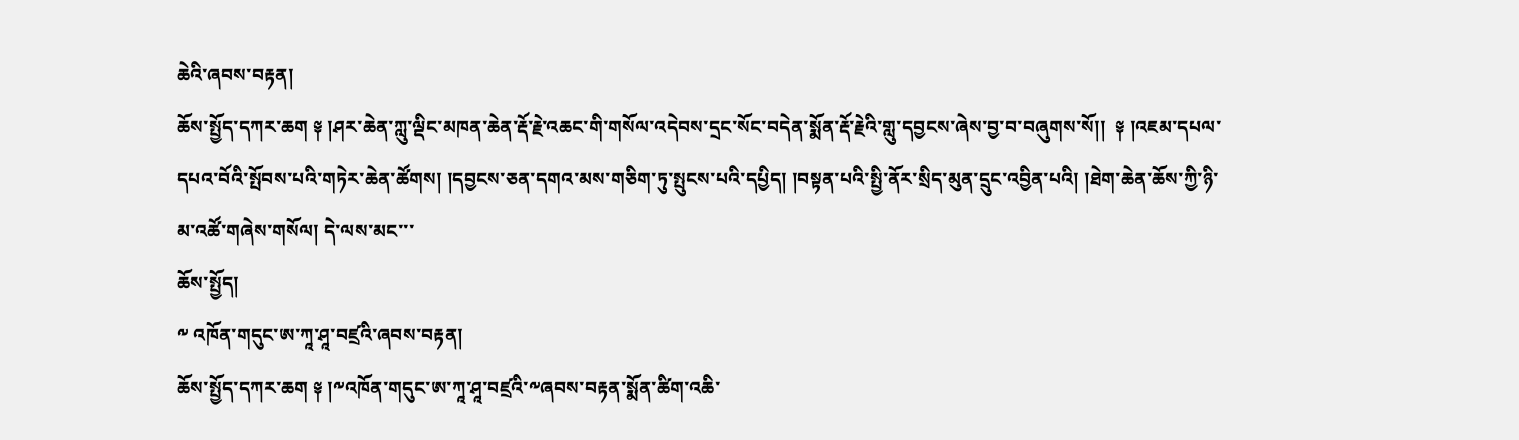ཆེའི་ཞབས་བརྟན།
ཆོས་སྤྱོད་དཀར་ཆག ༈ །ཤར་ཆེན་ཀླུ་ལྡིང་མཁན་ཆེན་རྡོ་རྗེ་འཆང་གི་གསོལ་འདེབས་དྲང་སོང་བདེན་སྨོན་རྡོ་རྗེའི་གླུ་དབྱངས་ཞེས་བྱ་བ་བཞུགས་སོ།།  ༈ །འཇམ་དཔལ་དཔའ་བོའི་སྤོབས་པའི་གཏེར་ཆེན་ཚོགས། །དབྱངས་ཅན་དགའ་མས་གཅིག་ཏུ་སྤུངས་པའི་དཔྱིད། །བསྟན་པའི་སྤྱི་ནོར་སྲིད་མུན་དྲུང་འབྱིན་པའི། །ཐེག་ཆེན་ཆོས་ཀྱི་ཉི་མ་འཚོ་གཞེས་གསོལ། དེ་ལས་མང་་་
ཆོས་སྤྱོད།
༸ འཁོན་གདུང་ཨ་ཀཱ་ཤཱ་བཛྲའི་ཞབས་བརྟན།
ཆོས་སྤྱོད་དཀར་ཆག ༈ །༸འཁོན་གདུང་ཨ་ཀཱ་ཤཱ་བཛྲའི་༸ཞབས་བརྟན་སྨོན་ཚིག་འཆི་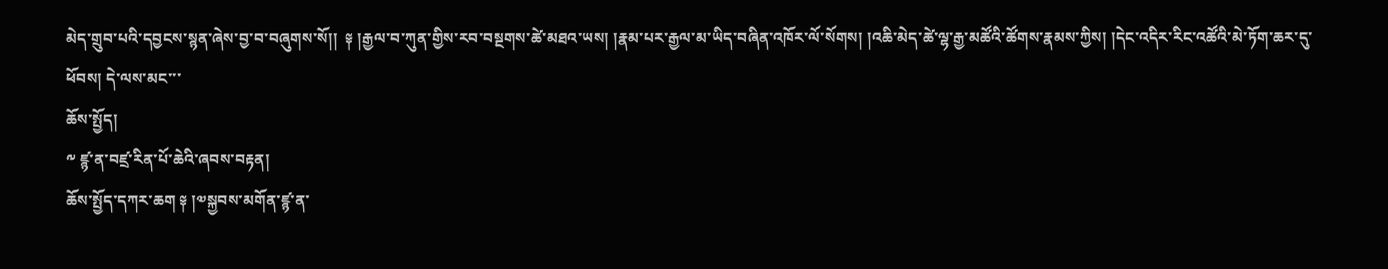མེད་གྲུབ་པའི་དབྱངས་སྙན་ཞེས་བྱ་བ་བཞུགས་སོ།།  ༈ །རྒྱལ་བ་ཀུན་གྱིས་རབ་བསྔགས་ཚེ་མཐའ་ཡས། །རྣམ་པར་རྒྱལ་མ་ཡིད་བཞིན་འཁོར་ལོ་སོགས། །འཆི་མེད་ཚེ་ལྷ་རྒྱ་མཚོའི་ཚོགས་རྣམས་ཀྱིས། །དེང་འདིར་རིང་འཚོའི་མེ་ཏོག་ཆར་དུ་ཕོབས། དེ་ལས་མང་་་
ཆོས་སྤྱོད།
༸ ཛྙ་ན་བཛྲ་རིན་པོ་ཆེའི་ཞབས་བརྟན།
ཆོས་སྤྱོད་དཀར་ཆག ༈ །༧སྐྱབས་མགོན་ཛྙ་ན་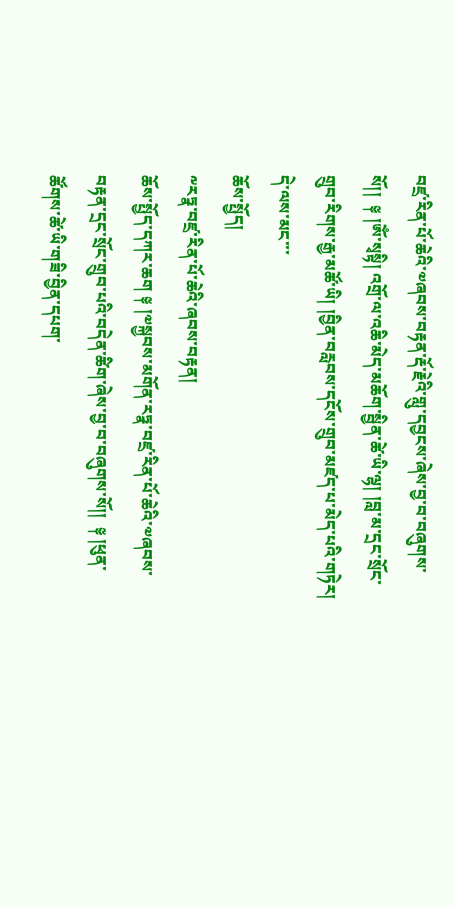བཛྲ་རིན་པོ་ཆེའི་༧ཞབས་བརྟན་རྡོ་རྗེའི་གླུ་དབྱངས་ཞེས་བྱ་བ་བཞུགས་སོ།།  ༈ །ཨོཾ་སྭསྟི། འགྲོ་ལ་འཆི་མེད་མཆོག་སྦྱིན་ཚེ་ཡི་ལྷ། །བླ་མ་དྲང་སྲོང་གྲུབ་རིགས་རྒྱ་མཚོ་ཡི། །བྱིན་བརླབས་དངོས་གྲུབ་མཛད་པ་མེད་པའི་གཏེར། དེ་ལས་མང་་་
ཆོས་སྤྱོད།
༸རཏྣ་བཛྲ་རིན་པོ་ཆེའི་ཞབས་བརྟན།
ཆོས་སྤྱོད་དཀར་ཆག ༈ །༧སྐྱབས་མགོན་རཏྣ་བཛྲ་རིན་པོ་ཆེའི་༧ཞབས་བརྟན་དྲང་སྲོང་གྲུབ་པའི་བདེན་ཚིག་ཞེས་བྱ་བ་བཞུགས་སོ།།  ༈ །ཕུན་ཚོགས་ཚེ་ཡི་གཟི་བྱིན་དཔག་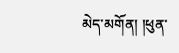མེད་མགོན། །ཕུན་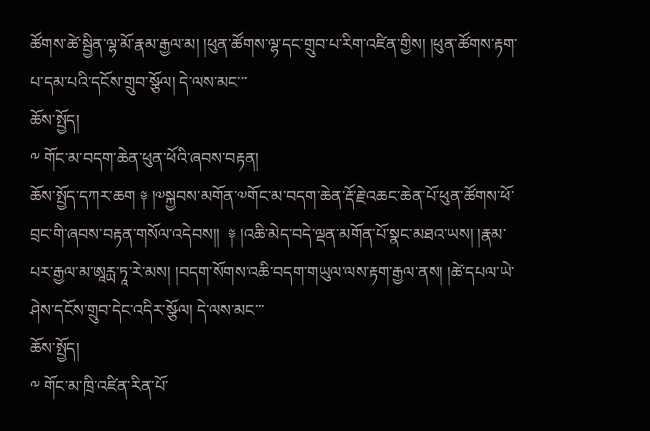ཚོགས་ཚེ་སྦྱིན་ལྷ་མོ་རྣམ་རྒྱལ་མ། །ཕུན་ཚོགས་ལྷ་དང་གྲུབ་པ་རིག་འཛིན་གྱིས། །ཕུན་ཚོགས་རྟག་པ་དམ་པའི་དངོས་གྲུབ་སྩོལ། དེ་ལས་མང་་་
ཆོས་སྤྱོད།
༸ གོང་མ་བདག་ཆེན་ཕུན་ཕོའི་ཞབས་བརྟན།
ཆོས་སྤྱོད་དཀར་ཆག ༈ །༧སྐྱབས་མགོན་༧གོང་མ་བདག་ཆེན་རྡོ་རྗེ་འཆང་ཆེན་པོ་ཕུན་ཚོགས་ཕོ་བྲང་གི་ཞབས་བརྟན་གསོལ་འདེབས།།  ༈ །འཆི་མེད་བདེ་ལྡན་མགོན་པོ་སྣང་མཐའ་ཡས། །རྣམ་པར་རྒྱལ་མ་ཨཱརྻ་ཏཱ་རེ་མས། །བདག་སོགས་འཆི་བདག་གཡུལ་ལས་རྟག་རྒྱལ་ནས། །ཚེ་དཔལ་ཡེ་ཤེས་དངོས་གྲུབ་དེང་འདིར་སྩོལ། དེ་ལས་མང་་་
ཆོས་སྤྱོད།
༸ གོང་མ་ཁྲི་འཛིན་རིན་པོ་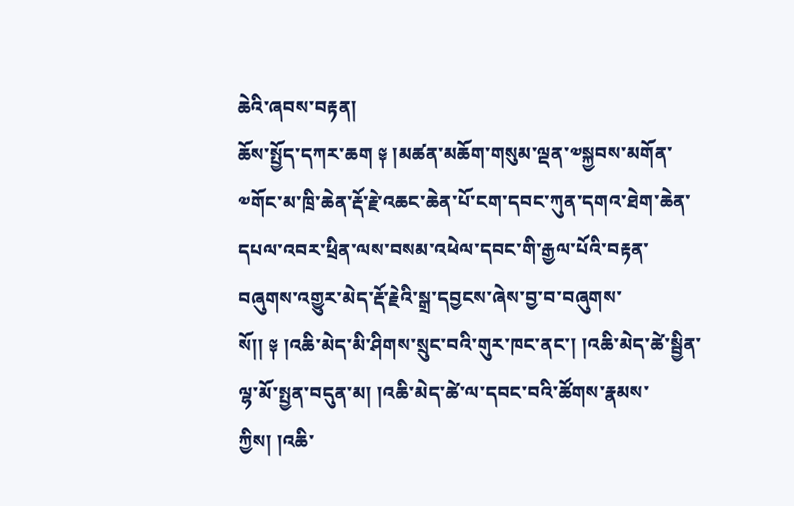ཆེའི་ཞབས་བརྟན།
ཆོས་སྤྱོད་དཀར་ཆག ༈ །མཚན་མཆོག་གསུམ་ལྡན་༧སྐྱབས་མགོན་༧གོང་མ་ཁྲི་ཆེན་རྡོ་རྗེ་འཆང་ཆེན་པོ་ངག་དབང་ཀུན་དགའ་ཐེག་ཆེན་དཔལ་འབར་ཕྲིན་ལས་བསམ་འཕེལ་དབང་གི་རྒྱལ་པོའི་བརྟན་བཞུགས་འགྱུར་མེད་རྡོ་རྗེའི་སྒྲ་དབྱངས་ཞེས་བྱ་བ་བཞུགས་སོ།། ༈ །འཆི་མེད་མི་ཤིགས་སྲུང་བའི་གུར་ཁང་ནང་། །འཆི་མེད་ཚེ་སྦྱིན་ལྷ་མོ་སྤྱན་བདུན་མ། །འཆི་མེད་ཚེ་ལ་དབང་བའི་ཚོགས་རྣམས་ཀྱིས། །འཆི་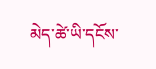མེད་ཚེ་ཡི་དངོས་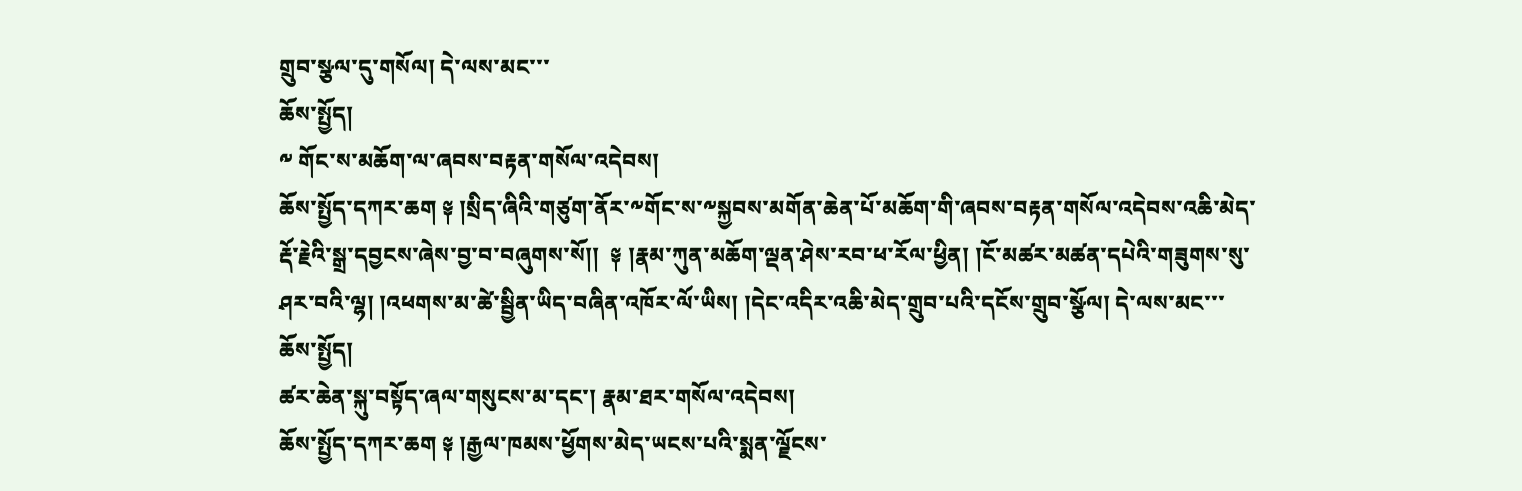གྲུབ་སྩལ་དུ་གསོལ། དེ་ལས་མང་་་
ཆོས་སྤྱོད།
༸ གོང་ས་མཆོག་ལ་ཞབས་བརྟན་གསོལ་འདེབས།
ཆོས་སྤྱོད་དཀར་ཆག ༈ །སྲིད་ཞིའི་གཙུག་ནོར་༸གོང་ས་༸སྐྱབས་མགོན་ཆེན་པོ་མཆོག་གི་ཞབས་བརྟན་གསོལ་འདེབས་འཆི་མེད་རྡོ་རྗེའི་སྒྲ་དབྱངས་ཞེས་བྱ་བ་བཞུགས་སོ།།  ༈ །རྣམ་ཀུན་མཆོག་ལྡན་ཤེས་རབ་ཕ་རོལ་ཕྱིན། །ངོ་མཚར་མཚན་དཔེའི་གཟུགས་སུ་ཤར་བའི་ལྷ། །འཕགས་མ་ཚེ་སྦྱིན་ཡིད་བཞིན་འཁོར་ལོ་ཡིས། །དེང་འདིར་འཆི་མེད་གྲུབ་པའི་དངོས་གྲུབ་སྩོལ། དེ་ལས་མང་་་
ཆོས་སྤྱོད།
ཚར་ཆེན་སྐུ་བསྟོད་ཞལ་གསུངས་མ་དང་། རྣམ་ཐར་གསོལ་འདེབས།
ཆོས་སྤྱོད་དཀར་ཆག ༈ །རྒྱལ་ཁམས་ཕྱོགས་མེད་ཡངས་པའི་སྨན་ལྗོངས་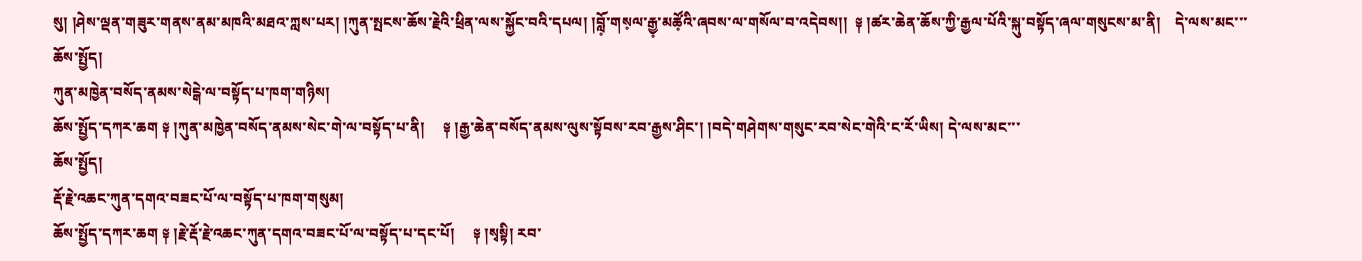སུ། །ཤེས་ལྡན་གཟུར་གནས་ནམ་མཁའི་མཐའ་ཀླས་པར། །ཀུན་སྤངས་ཆོས་རྗེའི་ཕྲིན་ལས་སྐྱོང་བའི་དཔལ། །བློ༷་གས༷ལ་རྒྱ༷་མཚོ༷འི་ཞབས་ལ་གསོལ་བ་འདེབས།།  ༈ །ཚར་ཆེན་ཆོས་ཀྱི་རྒྱལ་པོའི་སྐུ་བསྟོད་ཞལ་གསུངས་མ་ནི།    དེ་ལས་མང་་་
ཆོས་སྤྱོད།
ཀུན་མཁྱེན་བསོད་ནམས་སེངྒེ་ལ་བསྟོད་པ་ཁག་གཉིས།
ཆོས་སྤྱོད་དཀར་ཆག ༈ །ཀུན་མཁྱེན་བསོད་ནམས་སེང་གེ་ལ་བསྟོད་པ་ནི།     ༈ །རྒྱ་ཆེན་བསོད་ནམས་ལུས་སྟོབས་རབ་རྒྱས་ཤིང་། །བདེ་གཤེགས་གསུང་རབ་སེང་གེའི་ང་རོ་ཡིས། དེ་ལས་མང་་་
ཆོས་སྤྱོད།
རྡོ་རྗེ་འཆང་ཀུན་དགའ་བཟང་པོ་ལ་བསྟོད་པ་ཁག་གསུམ།
ཆོས་སྤྱོད་དཀར་ཆག ༈ །རྗེ་རྡོ་རྗེ་འཆང་ཀུན་དགའ་བཟང་པོ་ལ་བསྟོད་པ་དང་པོ།     ༈ །སྭསྟི། རབ་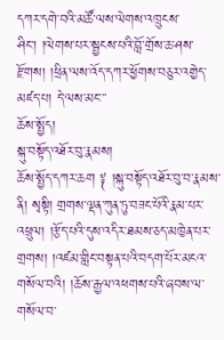དཀར་དགེ་བའི་མཚོ་ལས་ལེགས་འཁྲུངས་ཤིང་། །ལེགས་པར་སྦྱངས་པའི་བློ་གྲོས་ཆ་ཤས་རྫོགས། །ཕྲིན་ལས་འོད་དཀར་ཕྱོགས་བཅུར་འགྱེད་མཛད་པ། དེ་ལས་མང་་་
ཆོས་སྤྱོད།
སྐུ་བསྟོད་འཐོར་བུ་རྣམས།
ཆོས་སྤྱོད་དཀར་ཆག ༈ །སྐུ་བསྟོད་འཐོར་བུ་བ་རྣམས་ནི། སྭསྟི། གྲགས་ལྡན་ཀུན་ཏུ་བཟང་པོའི་རྣམ་པར་འཕྲུལ། །རྩོད་པའི་དུས་འདིར་ཐམས་ཅད་མཁྱེན་པར་གྲགས། །འཛམ་གླིང་བསྟན་པའི་བདག་པོར་མངའ་གསོལ་བའི། །ཆོས་རྒྱལ་འཕགས་པའི་ཞབས་ལ་གསོལ་བ་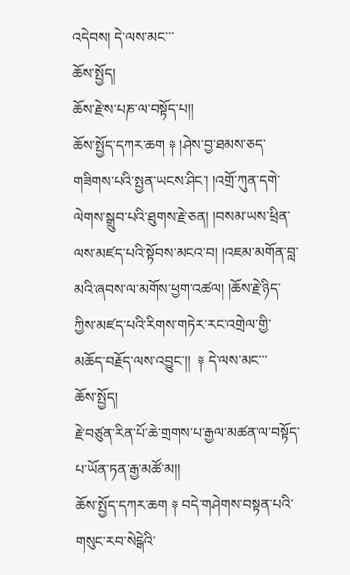འདེབས། དེ་ལས་མང་་་
ཆོས་སྤྱོད།
ཆོས་རྗེ་ས་པཎ་ལ་བསྟོད་པ།།
ཆོས་སྤྱོད་དཀར་ཆག ༈ །ཤེས་བྱ་ཐམས་ཅད་གཟིགས་པའི་སྤྱན་ཡངས་ཤིང་། །འགྲོ་ཀུན་དགེ་ལེགས་སྒྲུབ་པའི་ཐུགས་རྗེ་ཅན། །བསམ་ཡས་ཕྲིན་ལས་མཛད་པའི་སྟོབས་མངའ་བ། །འཇམ་མགོན་བླ་མའི་ཞབས་ལ་མགོས་ཕྱག་འཚལ། །ཆོས་རྗེ་ཉིད་ཀྱིས་མཛད་པའི་རིགས་གཏེར་རང་འགྲེལ་གྱི་མཆོད་བརྗོད་ལས་འབྱུང་།།  ༈ དེ་ལས་མང་་་
ཆོས་སྤྱོད།
རྗེ་བཙུན་རིན་པོ་ཆེ་གྲགས་པ་རྒྱལ་མཚན་ལ་བསྟོད་པ་ཡོན་ཏན་རྒྱ་མཚོ་མ།།
ཆོས་སྤྱོད་དཀར་ཆག ༈ བདེ་གཤེགས་བསྟན་པའི་གསུང་རབ་སེངྒེའི་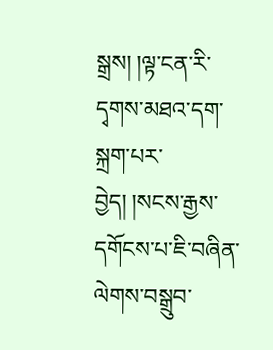སྒྲས། །ལྟ་ངན་རི་དྭགས་མཐའ་དག་སྐྲག་པར་བྱེད། །སངས་རྒྱས་དགོངས་པ་ཇི་བཞིན་ལེགས་བསྒྲུབ་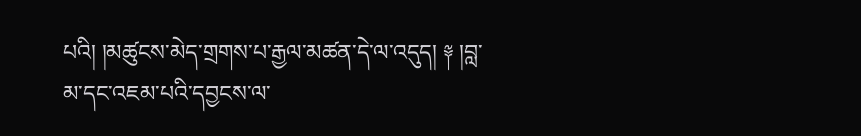པའི། །མཚུངས་མེད་གྲགས་པ་རྒྱལ་མཚན་དེ་ལ་འདུད། ༈ །བླ་མ་དང་འཇམ་པའི་དབྱངས་ལ་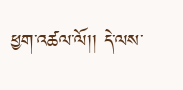ཕྱག་འཚལ་ལོ།། དེ་ལས་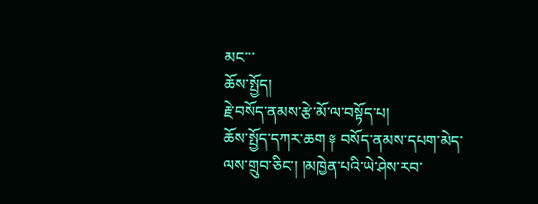མང་་་
ཆོས་སྤྱོད།
རྗེ་བསོད་ནམས་རྩེ་མོ་ལ་བསྟོད་པ།
ཆོས་སྤྱོད་དཀར་ཆག ༈ བསོད་ནམས་དཔག་མེད་ལས་གྲུབ་ཅིང་། །མཁྱེན་པའི་ཡེ་ཤེས་རབ་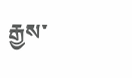རྒྱས་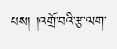པས། །འགྲོ་བའི་རྩ་ལག་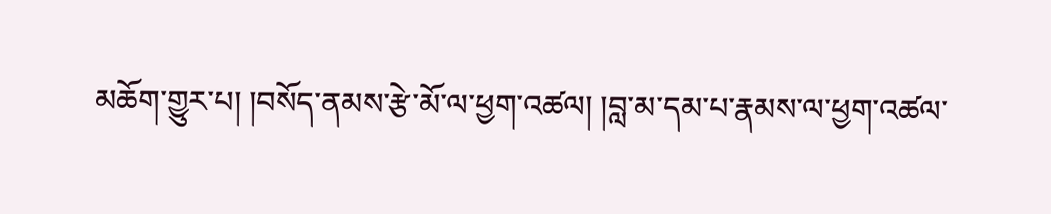མཆོག་གྱུར་པ། །བསོད་ནམས་རྩེ་མོ་ལ་ཕྱག་འཚལ། །བླ་མ་དམ་པ་རྣམས་ལ་ཕྱག་འཚལ་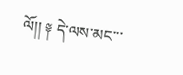ལོ།། ༈ དེ་ལས་མང་་་